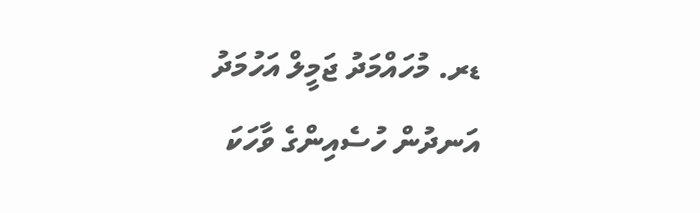ޑރ. މުހައްމަދު ޖަމީލް އަހުމަދު
އަނދުން ހުސެއިންގެ ވާހަކަ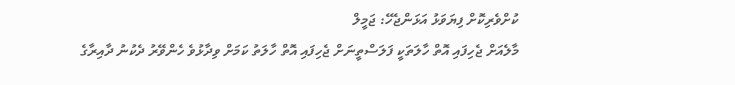ކުށްވެރިކޮށް ފިޔަވަޅު އަޅަންޖެހޭ: ޖަމީލް
މާލެއަށް ޖެހިފައި އޮތް ހާލަތަކީ ފަލަސްތީނަށް ޖެހިފައި އޮތް ހާލަތު ކަމަށް ވިދާޅުވެ ހެންވޭރު ދެކުނު ދާއިރާގެ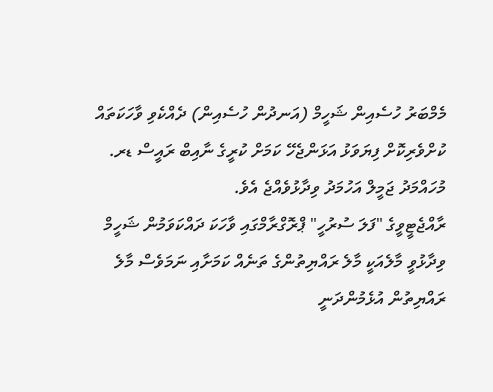މެމްބަރު ހުސެއިން ޝަހީމް (އަނދުން ހުސެއިން) ދެއްކެވި ވާހަކަތައް ކުށްވެރިކޮށް ފިޔަވަޅު އަޅަންޖެހޭ ކަމަށް ކުރީގެ ނާއިބް ރައީސް ޑރ. މުހައްމަދު ޖަމީލް އަހުމަދު ވިދާޅުވެއްޖެ އެވެ.
ރާއްޖެޓީވީގެ "ފަލަ ސުރުހީ" ޕްރޮގްރާމްގައި ވާހަކަ ދައްކަވަމުން ޝަހީމް ވިދާޅުވީ މާލެއަކީ މާލެ ރައްޔިތުންގެ ތަނެއް ކަމަށާއި ނަމަވެސް މާލެ ރައްޔިތުން އުޅެމުންދަނީ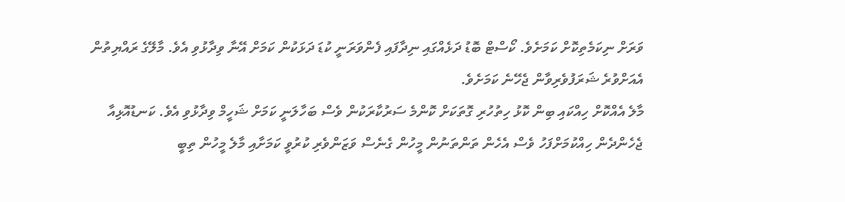ވަރަށް ނިކަމެތިކޮށް ކަމަށެވެ. ކޯސްޓް ބޮޑު ދަޅެއްގައި ނިދާފައި ފެންވަރަނީ ކުޑަ ދަޅަކުން ކަމަށް އޭނާ ވިދާޅުވި އެވެ. މާލޭގެ ރައްޔިތުން އެއަށްވުރެ ޝަރަފުވެރިވާން ޖެހޭނެ ކަމަށެވެ.
މާލެ އެއްކޮށް ހިއްކައި ބިން ކޮޅު ހިތުހުރި ގޮތަކަށް ކޮންމެ ސަރުކާރަކުން ވެސް ބަހާލަނީ ކަމަށް ޝަހީމް ވިދާޅުވި އެވެ. ކަނޑުއޮޅިއާ ޖެހެންދެން ހިއްކުމަށްފަހު ވެސް އެހެން ތަންތަނުން މީހުން ގެނެސް ވަޒަންވެރި ކުރުވީ ކަމަށާއި މާލެ މީހުން ތިބީ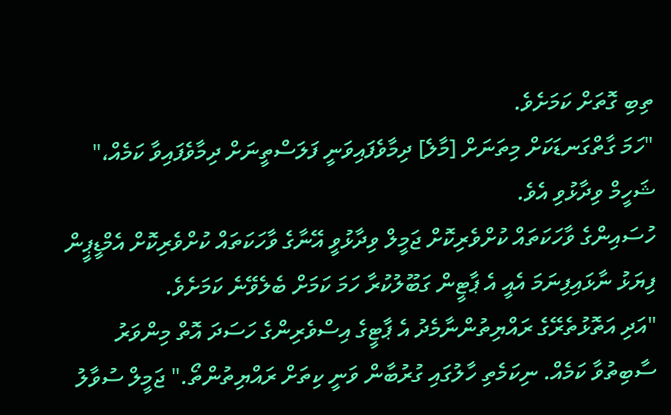ތިބި ގޮތަށް ކަމަށެވެ.
"ހަމަ ގާތްގަނޑަކަށް މިތަނަށް [މާލެ] ދިމާވެފައިވަނީ ފަލަސްތީނަށް ދިމާވެފައިވާ ކަމެއް،" ޝަހީމް ވިދާޅުވި އެވެ.
ހުސައިންގެ ވާހަކަތައް ކުށްވެރިކޮށް ޖަމީލް ވިދާޅުވީ އޭނާގެ ވާހަކަތައް ކުށްވެރިކޮށް އެމްޑީޕީން ފިޔަޅު ނާޅައިފިނަމަ އެއީ އެ ޕާޓީން ގަބޫލުކުރާ ހަމަ ކަމަށް ބެލެވޭނެ ކަމަށެވެ.
"އަދި އަތޮޅުތެރޭގެ ރައްޔިތުންނާމެދު އެ ޕާޓީގެ އިސްވެރިންގެ ހަސަދަ އޮތް މިންވަރު ސާބިތުވާ ކަމެއް. ނިކަމެތި ހާލުގައި ގުރުބާން ވަނީ ކިތަށް ރައްޔިތުންތޯ." ޖަމީލް ސުވާލު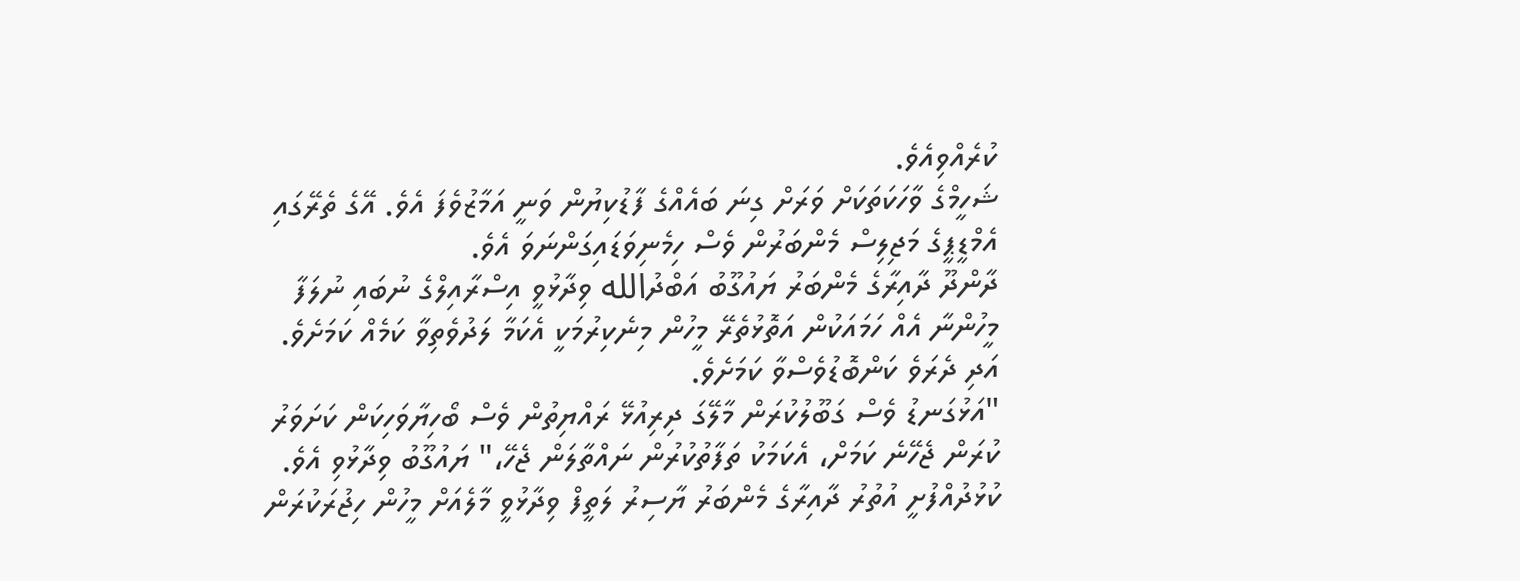ކުރެއްވިއެވެ.
ޝަހީމްގެ ވާހަކަތަކަށް ވަރަށް ގިނަ ބައެއްގެ ފާޑުކިޔުން ވަނީ އަމާޒުވެފަ އެވެ. އޭގެ ތެރޭގައި އެމްޑީޕީގެ މަޖިލިސް މެންބަރުން ވެސް ހިމެނިވަޑައިގަންނަވަ އެވެ.
ދާންދޫ ދާއިރާގެ މެންބަރު ޔައުގޫބު އަބްދުالله ވިދާޅުވީ އިސްރާއިލްގެ ނުބައި ނުލަފާ މީހުންނާ އެއް ހަމައަކުން އަތޮޅުތެރޭ މީހުން މިނެކިރުމަކީ އެކަމާ ލަދުވެތިވާ ކަމެއް ކަމަށެވެ. އަދި ދެރަވެ ކަންބޮޑުވެސްވާ ކަމަށެވެ.
"އަޅުގަނޑު ވެސް ގަބޫލުކުރަން މާލޭގަ ދިރިއުޅޭ ރައްޔިތުން ވެސް ބޯހިޔާވަހިކަން ކަށަވަރު ކުރަން ޖެހޭނެ ކަމަށް، އެކަމަކު ތަފާތުކުރުން ނައްތާލަން ޖެހޭ،" ޔައުގޫބު ވިދާޅުވި އެވެ.
ކުޅުދުއްފުށީ އުތުރު ދާއިރާގެ މެންބަރު ޔާސިރު ލަތީފް ވިދާޅުވީ މާލެއަށް މީހުން ހިޖުރަކުރަން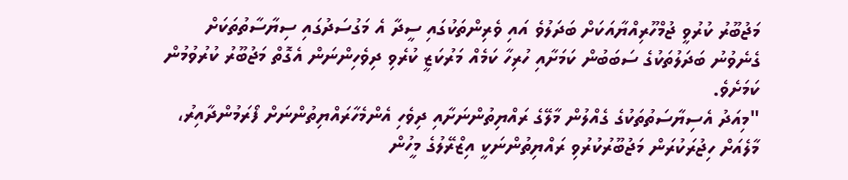މަޖުބޫރު ކުރުވީ ޖުމްހޫރިއްޔާއަކަށް ބަދަލުވެ އައި ވެރިންތަކުގައި ސީދާ އެ މަގުސަދުގައި ސިޔާސާތުތަކަށް ގެނެވުނު ބަދަލުތަކުގެ ސަބަބުން ކަމަށާއި ހުރިހާ ކަމެއް މަރުކަޒީ ކުރެވި ދިވެހިންނަން އެގޮތް މަޖުބޫރު ކުރުވުމުން ކަމަށެވެ.
"މިއަދު އެސިޔާސަތުތަކުގެ ގެއްލުން މާލޭގެ ރައްޔިތުންނަށާއި ދިވެހި އެންމެހާރައްޔިތުންނަށް ފޯރަމުންދާއިރު، މާލެއަށް ހިޖުރަކުރަން މަޖުބޫރުކުރުވި ރައްޔިތުންނަކީ އިޒްރޭލުގެ މީހުން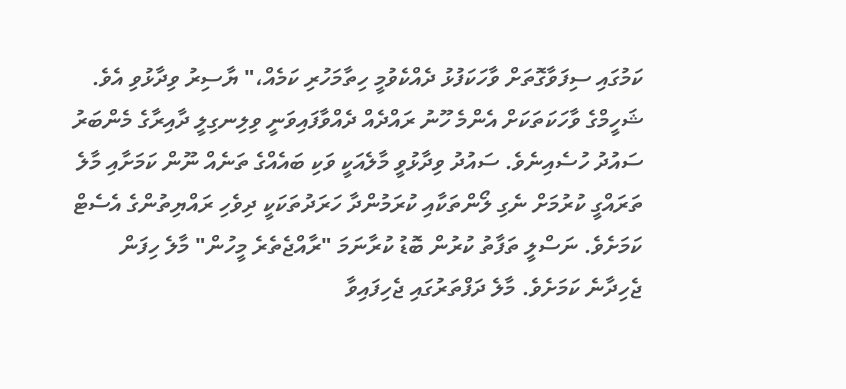ކަމުގައި ސިފަވާގޮތަށް ވާހަކަފުޅު ދެއްކެވުމީ ހިތާމަހުރި ކަމެއް،" ޔާސިރު ވިދާޅުވި އެވެ.
ޝަހީމްގެ ވާހަކަތަކަށް އެންމެ ހޫނު ރައްދެއް ދެއްވާފައިވަނީ ވިލިނގިލީ ދާއިރާގެ މެންބަރު ސައުދު ހުސެއިނެވެ. ސައުދު ވިދާޅުވީ މާލެއަކީ ވަކި ބައެއްގެ ތަނެއް ނޫން ކަމަށާއި މާލެ ތަރައްގީ ކުރުމަށް ނެގި ލޯންތަކާއި ކުރަމުންދާ ހަރަދުތަކަކީ ދިވެހި ރައްޔިތުންގެ އެސެޓް ކަމަށެވެ. ނަސްލީ ތަފާތު ކުރުން ބޮޑު ކުރާނަމަ "ރާއްޖެތެރެ މީހުން" މާލެ ހިފަން ޖެހިދާނެ ކަމަށެވެ. މާލެ ދަފްތަރުގައި ޖެހިފައިވާ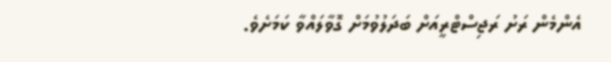އެންމެން ރަށު ރަޖިސްޓްރީއަށް ބަދަލުވުމަށް ގޮވާލައްވާ ކަމަށެވެ.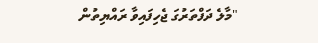"މާލެ ދަފްތަރުގަ ޖެހިފައިވާ ރައްޔިތުން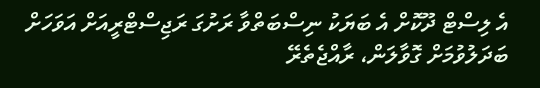އެ ލިސްޓް ދޫކޮށް އެ ބަޔަކު ނިސްބަތްވާ ރަށުގަ ރަޖިސްޓްރީއަށް އަވަހަށް ބަދަލުވުމަށް ގޮވާލަން، ރާއްޖެތެރޭ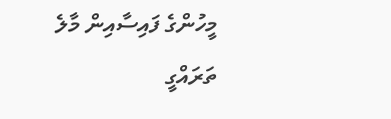މީހުންގެ ފައިސާއިން މާލެ ތަރައްގީ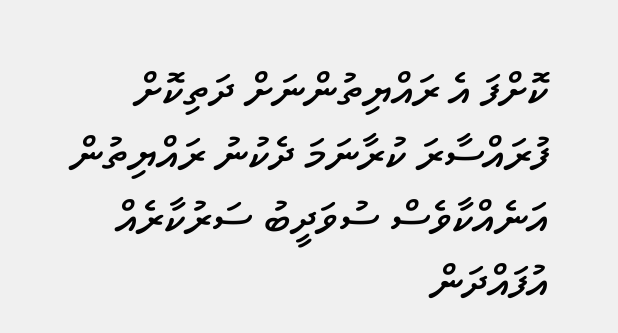ކޮށްފަ އެ ރައްޔިތުންނަށް ދަތިކޮށް ފުރައްސާރަ ކުރާނަމަ ދެކުނު ރައްޔިތުން އަނެއްކާވެސް ސުވަދީބު ސަރުކާރެއް އުފައްދަން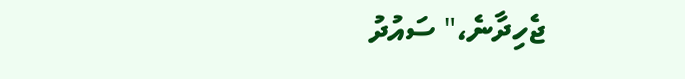ޖެހިދާނެ،" ސައުދު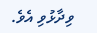ވިދާޅުވި އެވެ.